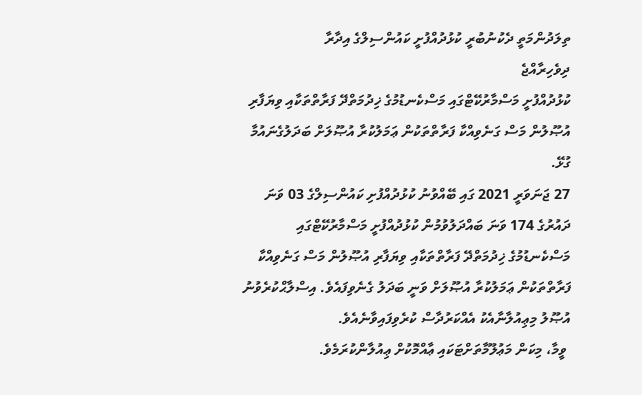ތިލަދުންމަތީ ދެކުނުބުރީ ކުޅުދުއްފުށީ ކައުންސިލްގެ އިދާރާ
ދިވެހިރާއްޖެ
ކުޅުދުއްފުށީ މަސްމާރުކޭޓްގައި މަސްކެނޑުމުގެ ޚިދުމަތްދޭ ފަރާތްތަކާއި ވިޔަފާރި އުޞޫލުން މަސް ގަނެވިއްކާ ފަރާތްތަކުން ޢަމަލުކުރާ އުޞޫލަށް ބަދަލުގެނައުމާ ގުޅޭ.
27 ޖަނަވަރީ 2021 ގައި ބޭއްވުނު ކުޅުދުއްފުށި ކައުންސިލްގެ 03 ވަނަ ދައުރުގެ 174 ވަނަ ބައްދަލުވުމުން ކުޅުދުއްފުށީ މަސްމާރުކޭޓްގައި މަސްކެނޑުމުގެ ޚިދުމަތްދޭ ފަރާތްތަކާއި ވިޔަފާރި އުޞޫލުން މަސް ގަނެވިއްކާ ފަރާތްތަކުން ޢަމަލުކުރާ އުޞޫލަށް ވަނީ ބަދަލު ގެނެވިފައެވެ. އިސްލާޙްކުރެވުނު އުޞޫލު މިޢިއުލާނާއެކު އެއްކަރުދާސް ކުރެވިފައިވާނެއެވެ.
 ވީމާ، މިކަން މަޢުލޫމާތަށްޓަކައި ޢާއްމޮކުށް ޢިއުލާންކުރަމެވެ.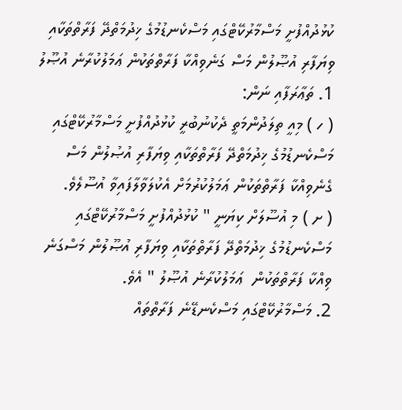ކުޅުދުއްފުށީ މަސްމާރުކޭޓްގައި މަސްކެނޑުމުގެ ޚިދުމަތްދޭ ފަރާތްތަކާއި ވިޔަފާރި އުޞޫލުން މަސް ގަނެވިއްކާ ފަރާތްތަކުން ޢަމަލުކުރާނެ އުޞޫލު
1. ތަޢާރަފާއި ނަން:
( ހ ) މިއީ ތިލަދުންމަތީ ދެކުނުބުރީ ކުޅުދުއްފުށީ މަސްމާރުކޭޓްގައި މަސްކެނޑުމުގެ ޚިދުމަތްދޭ ފަރާތްތަކާއި ވިޔަފާރި އުޞުލުން މަސް ގެނެވިއްކާ ފަރާތްތަކުން ޢަމަލުކުރުމަށް އެކުލަވާލާފައިވާ އުސޫލެވެ.
( ށ ) މި އުސޫލަށް ކިޔަނީ " ކުޅުދުއްފުށީ މަސްމާރުކޭޓްގައި މަސްކެނޑުމުގެ ޚިދުމަތްދޭ ފަރާތްތަކާއި ވިޔަފާރި އުޞޫލުން މަސްގަނެ ވިއްކާ ފަރާތްތަކުން  ޢަމަލުކުރާނެ އުޞޫލު " އެވެ.
2. މަސްމާރުކޭޓްގައި މަސްކެނޑޭނެ ފަރާތްތައް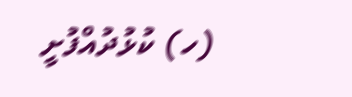(ހ) ކުޅުދުއްފުށީ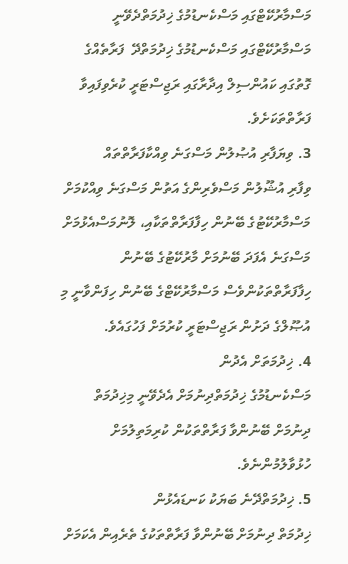މަސްމާރުކޭޓްގައި މަސްކެނޑުމުގެ ޚިދުމަތްދެވޭނީ މަސްމާރުކޭޓްގައި މަސްކެނޑުމުގެ ޚިދުމަތްދޭ  ފަރާތެއްގެ ގޮތުގައި ކައުންސިލް އިދާރާގައި ރަޖިސްޓަރީ ކުރެވިފައިވާ ފަރާތްތަކަށެވެ.
3. ވިޔަފާރި އުޞުލުން މަސްގަނެ ވިއްކާފަރާތްތައް
ވިފާރި އުޝޫލުން މަސްވެރިންގެ އަތުން މަސްގަނެ ވިއްކުމަށް މަސްމާރުކޭޓުގެ ބޭނުން ހިފާފަރާތްތަކާއި، ލޮނުމަސްއެޅުމަށް މަސްގަނެ އެފަދަ ބޭނުމަށް މާރުކޭޓުގެ ބޭނުން ހިފާފަރާތްތަކުންވެސް މަސްމާރުކޭޓްގެ ބޭނުން ހިފަންވާނީ މި އުޞޫލްގެ ދަށުން ރަޖިސްޓަރީ ކުރުމަށް ފަހުގައެވެ.
4. ޚިދުމަތަށް އެދުން
މަސްކެނޑުމުގެ ޚިދުމަތްދިނުމަށް އެދެވޭނީ މިޚިދުމަތް ދިނުމަށް ބޭނުންވާ ފަރާތްތަކުން ކުރިމަތިލުމަށް ހުޅުވާލުމުންނެވެ.
5. ޚިދުމަތްދޭނެ ބަޔަކު ކަނޑައެޅުން
ޚިދުމަތް ދިނުމަށް ބޭނުންވާ ފަރާތްތަކުގެ ތެރެއިން އެކަމަށް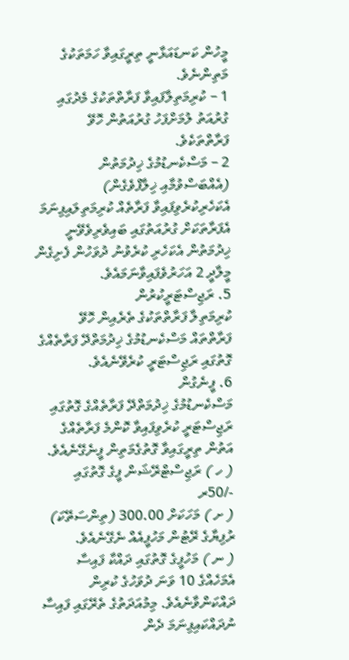މީހުން ކަނޑައަޅާނީ ތިރީގައިވާ ހަމަތަކުގެ މަތިންނެވެ.
1 – ކުރިމަތިލާފައިވާ ފަރާތްތަކުގެ މެދުގައި ގުރުއަތު ލުމަށްފަހު ގުރުއަތުން ހޮވޭ ފަރާތްތަކެވެ.
2 – މަސްކެނޑުމުގެ ޚިދުމަތުން (އެއްބަސްވުމާއި ޚިލާފްވެގެން) އެކަހެރިކުރެވިފައިވާ ފަރާތެއް ކުރިމަތިލައިފިނަމަ އެފަރާތަކަށް ގުރުއަތުގައި ބައިވެރިވެވޭނީ ޚިދުމަތުން އެކަހެރި ކުރެވުނު ދުވަހުން ފެށިގެން މީލާދީ 2 އަހަރުވެފައިވާނަމައެވެ.
5. ރަޖިސްޓަރީކުރުން
ކުރިމަތިލާ ފަރާތްތަކުގެ ތެރެއިން ހޮވޭ ފަރާތްތައް މަސްކެނޑުމުގެ ޚިދުމަތްދޭ ފަރާތެއްގެ ގޮތުގައި ރަޖިސްޓަރީ ކުރެވޭނެއެވެ.
6. ފީނެގުން
މަސްކެނޑުމުގެ ޚިދުމަތްދޭ ފަރާތެއްގެ ގޮތުގައި ރަޖިސްޓަރީ ކުރެވިފައިވާ ކޮންމެ ފަރާތެއްގެ އަތުން ތިރީގައިވާ ގޮތުގެމަތިން ފީނެގޭނެއެވެ.
( ހ ) ރަޖިސްޓްރޭޝަން ފީގެ ގޮތުގައި -/50ރ
( ށ ) މަހަކަށް 300.00 (ތިންސަތޭކަ) ރުފިޔާގެ ރޭޓުން މަހުފީއެއް ނެގޭނެއެވެ.
( ނ ) މަހުފީގެ ގޮތުގައި ދައްކާ ފައިސާ އެމަހެއްގެ 10 ވަނަ ދުވަހުގެ ކުރިން ދައްކަންވާނެއެވެ. މިމުއަދަތުގެ ތެރޭގައި ފައިސާ ނުދައްކައިފިނަމަ ދެން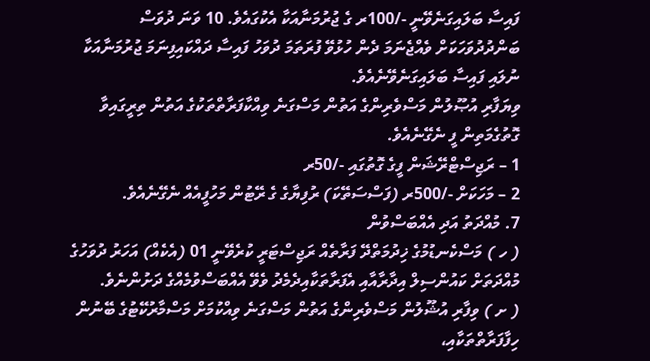ފައިސާ ބަލައިގަނެވޭނީ -/100ރ ގެ ޖުރުމަނާއަކާ އެކުގައެވެ. 10 ވަނަ ދުވަސް ބަންދުދުވަހަކަށް ވެއްޖެނަމަ ދެން ހުޅުވޭ ފުރަތަމަ ދުވަހު ފައިސާ ދައްކައިފިނަމަ ޖުރުމަނާއަކާ ނުލައި ފައިސާ ބަލައިގަނެވޭނެއެވެ.
ވިޔަފާރި އުޞޫލުން މަސްވެރިންގެ އަތުން މަސްގަނެ ވިއްކާފަރާތްތަކުގެ އަތުން ތިރީގައިވާ ގޮތުގެމަތިން ފީ ނެގޭނެއެވެ.
1 – ރަޖިސްޓްރޭޝަން ފީގެ ގޮތުގައި -/50ރ
2 – މަހަކަށް -/500ރ (ފަސްސަތޭކަ) ރުފިޔާގެ ގެ ރޭޓުން މަހުފީއެއް ނެގޭނެއެވެ.
7. މުއްދަތު އަދި އެއްބަސްވުން
( ހ ) މަސްކެނޑުމުގެ ޚިދުމަތްދޭ ފަރާތެއް ރަޖިސްޓަރީ ކުރެވޭނީ 01 (އެކެއް) އަހަރު ދުވަހުގެ މުއްދަތަށް ކައުންސިލް އިދާރާއާއި އެފަރާތަކާއިދެމެދު ވެވޭ އެއްބަސްވުމެއްގެ ދަށުންނެވެ.
( ށ ) ވިފާރި އުޝޫލުން މަސްވެރިންގެ އަތުން މަސްގަނެ ވިއްކުމަށް މަސްމާރުކޭޓުގެ ބޭނުން ހިފާފަރާތްތަކާއި،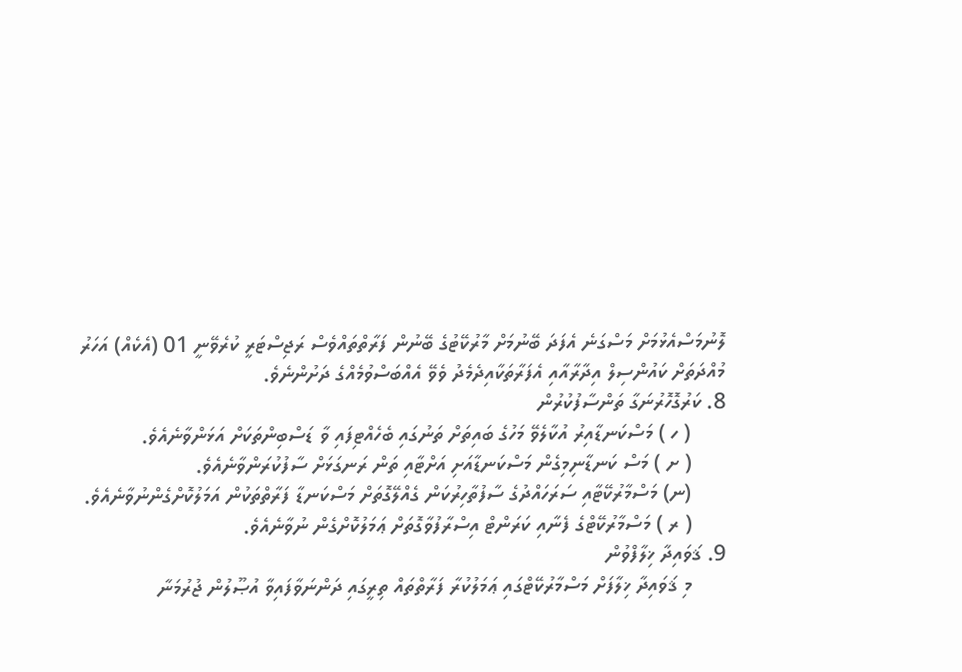ލޮނުމަސްއެޅުމަށް މަސްގަނެ އެފަދަ ބޭނުމަށް މާރުކޭޓުގެ ބޭނުން ފަރާތްތައްވެސް ރަޖިސްޓަރީ ކުރެވޭނީ 01 (އެކެއް) އަހަރު މުއްދަތަށް ކައުންސިލް އިދާރާއާއި އެފަރާތަކާއިދެމެދު ވެވޭ އެއްބަސްވުމެއްގެ ދަށުންނެވެ.
8. ކަރުގޮހޮރުނަގާ ތަންސާފުކުރުން
      ( ހ ) މަސްކަނޑާއިރު އުކާލެވޭ މަހުގެ ބައިތަށް ތަނުގައި ބެހެއްޓިފައި ވާ ޑަސްބިންތަކަށް އަޅަންވާނެއެވެ.
      ( ށ ) މަސް ކަނޑާނިމިގެން މަސްކަނޑާއަށި އަށްޓާއި ތަން ރަނގަޅަށް ސާފުކުރަންވާނެއެވެ.
      (ނ) މަސްމާރުކޭޓާއި ސަރަހައްދުގެ ސާފުތާހިރުކަން ގެއްލޭގޮތަށް މަސްކަނޑާ ފަރާތްތަކުން އަމަލުކޮށްގެންނުވާނެއެވެ.
      ( ރ ) މަސްމާރުކޭޓްގެ ފެނާއި ކަރަންޓް އިސްރާފުވާގޮތަށް ޢަމަލުކޮށްގެން ނުވާނެއެވެ.
9. ޤަވައިދާ ޚިލާފްވުން
      މި ޤަވައިދާ ޚިލާފަށް މަސްމާރުކޭޓްގައި ޢަމަލުކުރާ ފަރާތްތައް ތިރީގައި ދަންނަވާފައިވާ އުޞޫލުން ޖުރުމަނާ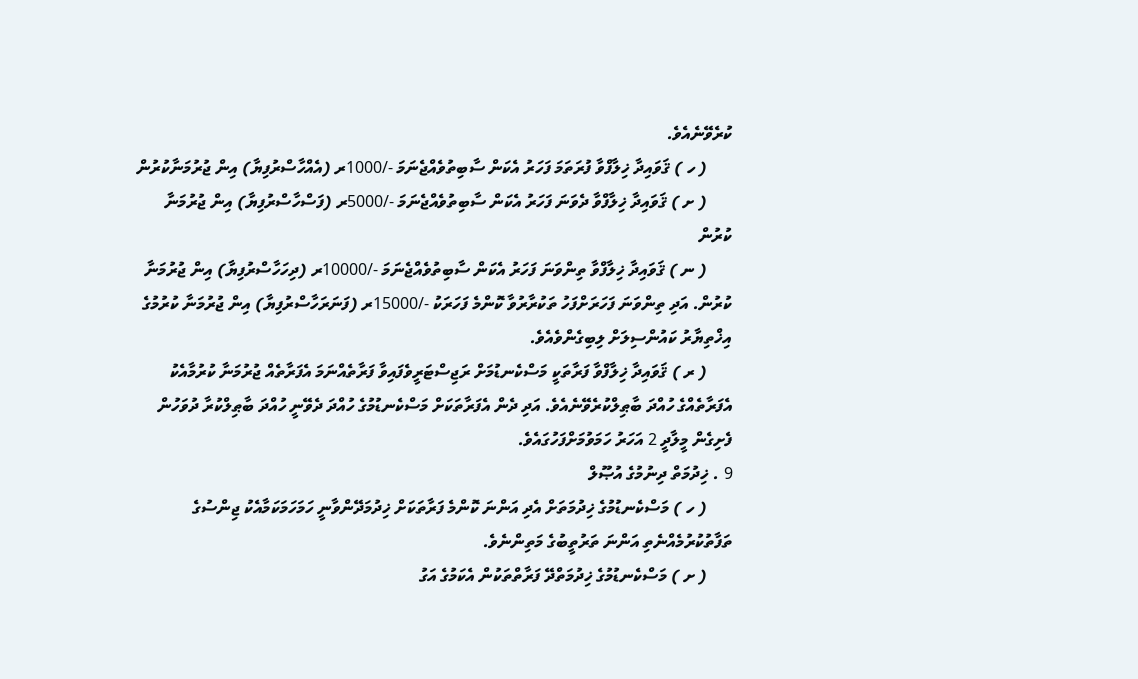ކުރެވޭނެއެވެ.
      ( ހ ) ޤަވައިދާ ޚިލާފްވާ ފުރަތަމަ ފަހަރު އެކަން ސާބިތުވެއްޖެނަމަ -/1000ރ (އެއްހާސްރުފިޔާ) އިން ޖުރުމަނާކުރުން
      ( ށ ) ޤަވައިދާ ޚިލާފްވާ ދެވަނަ ފަހަރު އެކަން ސާބިތުވެއްޖެނަމަ -/5000ރ (ފަސްހާސްރުފިޔާ) އިން ޖުރުމަނާ ކުރުން
      ( ނ ) ޤަވައިދާ ޚިލާފްވާ ތިންވަނަ ފަހަރު އެކަން ސާބިތުވެއްޖެނަމަ -/10000ރ (ދިހަހާސްރުފިޔާ) އިން ޖުރުމަނާ ކުރުން. އަދި ތިންވަނަ ފަހަރަށްފަހު ތަކުރާރުވާ ކޮންމެ ފަހަރަކު -/15000ރ (ފަނަރަހާސްރުފިޔާ) އިން ޖުރުމަނާ ކުރުމުގެ އިޚްތިޔާރު ކައުންސިލަށް ލިބިގެންވެއެވެ.
      ( ރ ) ޤަވައިދާ ޚިލާފްވާ ފަރާތަކީ މަސްކެނޑުމަށް ރަޖިސްޓަރީވެފައިވާ ފަރާތެއްނަމަ އެފަރާތެއް ޖުރުމަނާ ކުރުމާއެކު އެފަރާތެއްގެ ހުއްދަ ބާޠިލްކުރެވޭނެއެވެ. އަދި ދެން އެފަރާތަކަށް މަސްކެނޑުމުގެ ހުއްދަ ދެވޭނީ ހުއްދަ ބާޠިލްކުރާ ދުވަހުން ފެށިގެން މީލާދީ 2 އަހަރު ހަމަވުމަށްފަހުގައެވެ.
9 . ޚިދުމަތް ދިނުމުގެ އުޞޫލް
      ( ހ ) މަސްކެނޑުމުގެ ޚިދުމަތަށް އެދި އަންނަ ކޮންމެ ފަރާތަކަށް ޚިދުމަދޭންވާނީ ހަމަހަމަކަމާއެކު ޖިންސުގެ ތަފާތުކުރުމެއްނެތި އަންނަ ތަރުތީބުގެ މަތިންނެވެ.
      ( ށ ) މަސްކެނޑުމުގެ ޚިދުމަތްދޭ ފަރާތްތަކުން އެކަމުގެ އަގު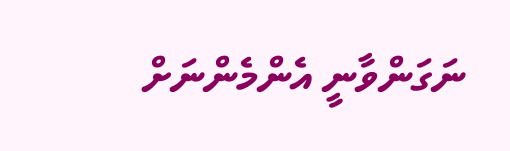ނަގަންވާނީ އެންމެންނަށް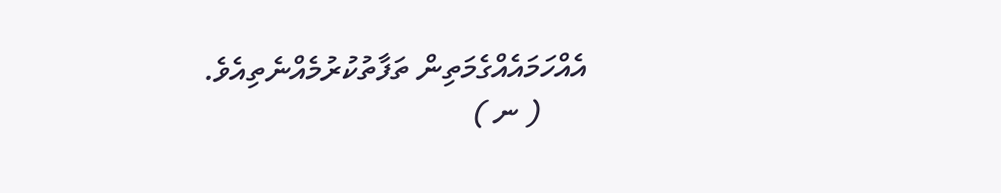އެއްހަމައެއްގެމަތިން ތަފާތުކުރުމެއްނެތިއެވެ.
      ( ނ )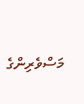މަސްވެރިންގެ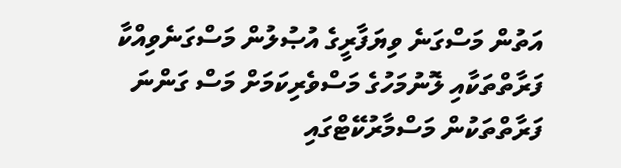އަތުން މަސްގަނެ ވިޔަފާރީގެ އުޞުލުން މަސްގަނެވިއްކާ ފަރާތްތަކާއި ލޮނުމަހުގެ މަސްވެރިކަމަށް މަސް ގަންނަ ފަރާތްތަކުން މަސްމާރުކޭޓްގައި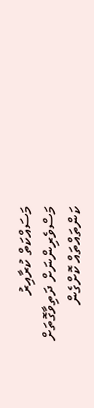މަސައްކަތް ކުރާއިރު މަސްވެރިންނަށް ދަތިވާގޮތަށް ކަންތައްތައް ކޮށްގެން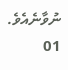ނުވާނެއެވެ.
01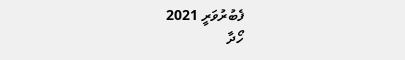ފެބުރުވަރީ 2021
ހޯދާ